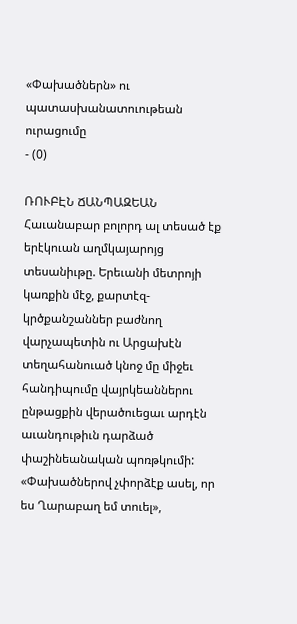«Փախածներն» ու պատասխանատուութեան ուրացումը
- (0)

ՌՈՒԲԷՆ ՃԱՆՊԱԶԵԱՆ
Հաւանաբար բոլորդ ալ տեսած էք երէկուան աղմկայարոյց տեսանիւթը. Երեւանի մետրոյի կառքին մէջ, քարտէզ-կրծքանշաններ բաժնող վարչապետին ու Արցախէն տեղահանուած կնոջ մը միջեւ հանդիպումը վայրկեաններու ընթացքին վերածուեցաւ արդէն աւանդութիւն դարձած փաշինեանական պոռթկումի: «Փախածներով չփորձէք ասել, որ ես Ղարաբաղ եմ տուել»,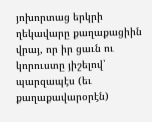յոխորտաց երկրի ղեկավարը քաղաքացիին վրայ, որ իր ցաւն ու կորուստը յիշելով՝ պարզապէս (եւ քաղաքավարօրէն)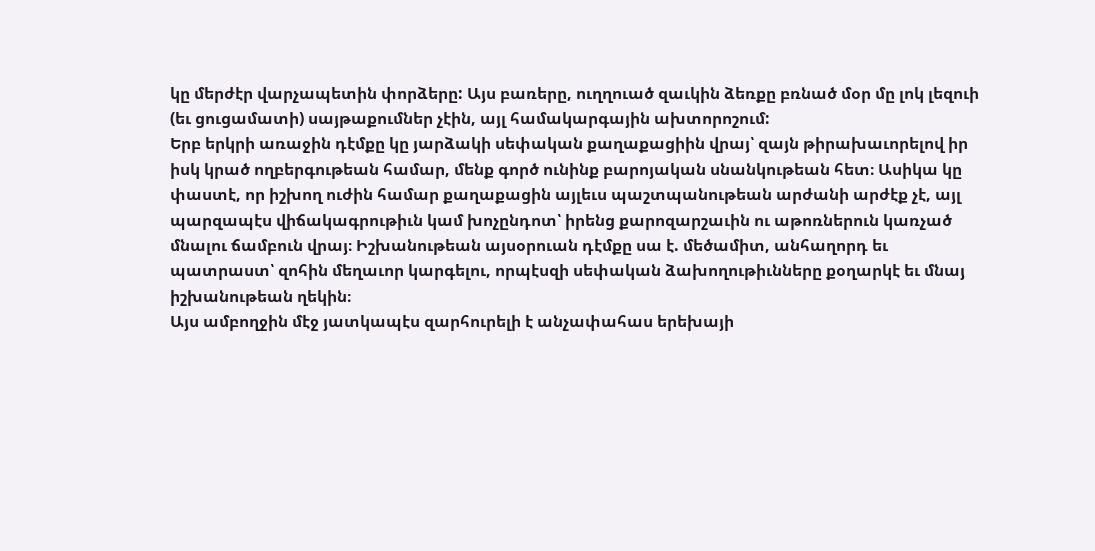կը մերժէր վարչապետին փորձերը: Այս բառերը, ուղղուած զաւկին ձեռքը բռնած մօր մը լոկ լեզուի (եւ ցուցամատի) սայթաքումներ չէին, այլ համակարգային ախտորոշում:
Երբ երկրի առաջին դէմքը կը յարձակի սեփական քաղաքացիին վրայ՝ զայն թիրախաւորելով իր իսկ կրած ողբերգութեան համար, մենք գործ ունինք բարոյական սնանկութեան հետ։ Ասիկա կը փաստէ, որ իշխող ուժին համար քաղաքացին այլեւս պաշտպանութեան արժանի արժէք չէ, այլ պարզապէս վիճակագրութիւն կամ խոչընդոտ՝ իրենց քարոզարշաւին ու աթոռներուն կառչած մնալու ճամբուն վրայ։ Իշխանութեան այսօրուան դէմքը սա է. մեծամիտ, անհաղորդ եւ պատրաստ՝ զոհին մեղաւոր կարգելու, որպէսզի սեփական ձախողութիւնները քօղարկէ եւ մնայ իշխանութեան ղեկին։
Այս ամբողջին մէջ յատկապէս զարհուրելի է անչափահաս երեխայի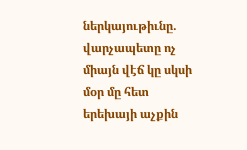ներկայութիւնը. վարչապետը ոչ միայն վէճ կը սկսի մօր մը հետ երեխայի աչքին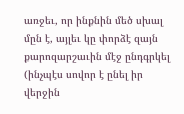առջեւ, որ ինքնին մեծ սխալ մըն է, այլեւ կը փորձէ զայն քարոզարշաւին մէջ ընդգրկել (ինչպէս սովոր է ընել իր վերջին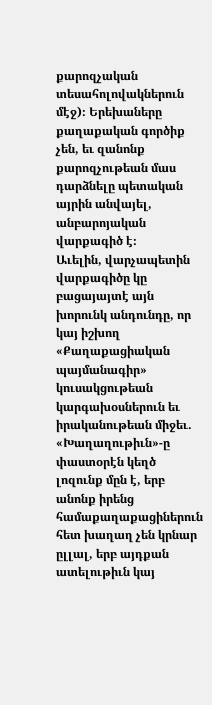քարոզչական տեսահոլովակներուն մէջ)։ Երեխաները քաղաքական գործիք չեն, եւ զանոնք քարոզչութեան մաս դարձնելը պետական այրին անվայել, անբարոյական վարքագիծ է։
Աւելին, վարչապետին վարքագիծը կը բացայայտէ այն խորունկ անդունդը, որ կայ իշխող «Քաղաքացիական պայմանագիր» կուսակցութեան կարգախօսներուն եւ իրականութեան միջեւ. «Խաղաղութիւն»-ը փաստօրէն կեղծ լոզունք մըն է, երբ անոնք իրենց համաքաղաքացիներուն հետ խաղաղ չեն կրնար ըլլալ, երբ այդքան ատելութիւն կայ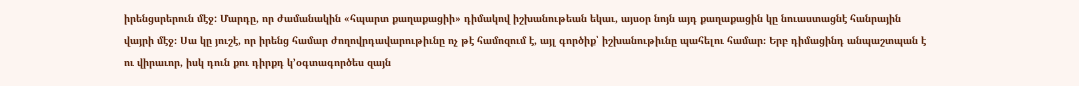իրենցսրերուն մէջ: Մարդը, որ ժամանակին «հպարտ քաղաքացիի» դիմակով իշխանութեան եկաւ, այսօր նոյն այդ քաղաքացին կը նուաստացնէ հանրային վայրի մէջ։ Սա կը յուշէ, որ իրենց համար ժողովրդավարութիւնը ոչ թէ համոզում է, այլ գործիք՝ իշխանութիւնը պահելու համար։ Երբ դիմացինդ անպաշտպան է ու վիրաւոր, իսկ դուն քու դիրքդ կ’օգտագործես զայն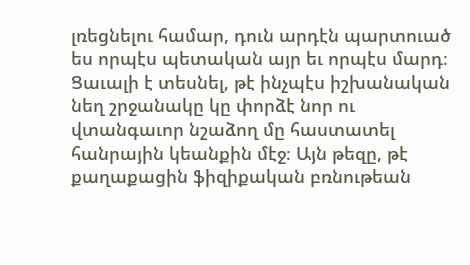լռեցնելու համար, դուն արդէն պարտուած ես որպէս պետական այր եւ որպէս մարդ։
Ցաւալի է տեսնել, թէ ինչպէս իշխանական նեղ շրջանակը կը փորձէ նոր ու վտանգաւոր նշաձող մը հաստատել հանրային կեանքին մէջ։ Այն թեզը, թէ քաղաքացին ֆիզիքական բռնութեան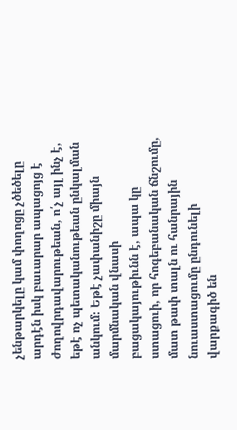չենթարկելը կամ փողոցը չծեծելը արդէն իսկ բաւարար ապացոյց է ժողովրդավարութեան, ո՛չ այլ ինչ է, եթէ ոչ պետականութեան ընկալման անկում։ Եթէ չափանիշը միայն մարմնական վնասի բացակայութիւնն է, ապա կը ստացուի, որ հոգեբանական ճնշումը, մատ թափ տալն ու հանրային նուաստացումը ընդունելի վարքագիծ են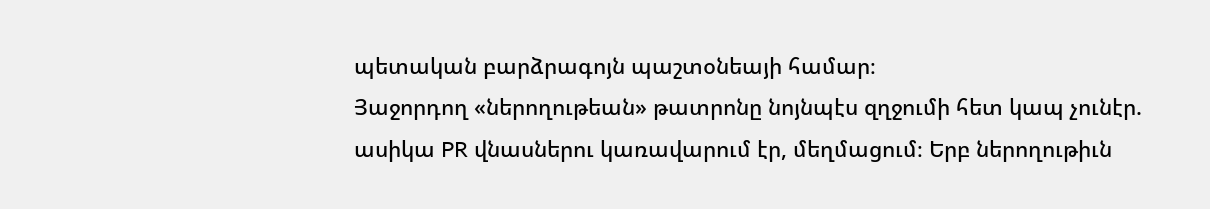պետական բարձրագոյն պաշտօնեայի համար։
Յաջորդող «ներողութեան» թատրոնը նոյնպէս զղջումի հետ կապ չունէր. ասիկա PR վնասներու կառավարում էր, մեղմացում։ Երբ ներողութիւն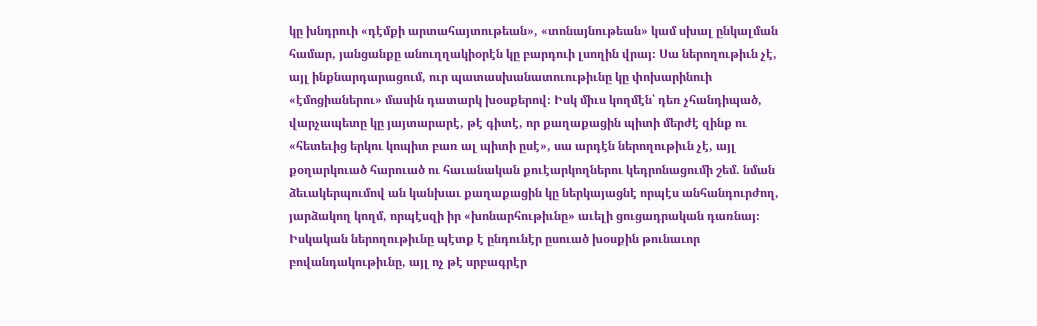կը խնդրուի «դէմքի արտահայտութեան», «տոնայնութեան» կամ սխալ ընկալման համար, յանցանքը անուղղակիօրէն կը բարդուի լսողին վրայ։ Սա ներողութիւն չէ, այլ ինքնարդարացում, ուր պատասխանատուութիւնը կը փոխարինուի «էմոցիաներու» մասին դատարկ խօսքերով։ Իսկ միւս կողմէն՝ դեռ չհանդիպած, վարչապետը կը յայտարարէ, թէ գիտէ, որ քաղաքացին պիտի մերժէ զինք ու «հետեւից երկու կոպիտ բառ ալ պիտի ըսէ», սա արդէն ներողութիւն չէ, այլ քօղարկուած հարուած ու հաւանական քուէարկողներու կեդրոնացումի շեմ. նման ձեւակերպումով ան կանխաւ քաղաքացին կը ներկայացնէ որպէս անհանդուրժող, յարձակող կողմ, որպէսզի իր «խոնարհութիւնը» աւելի ցուցադրական դառնայ։
Իսկական ներողութիւնը պէտք է ընդունէր ըսուած խօսքին թունաւոր բովանդակութիւնը, այլ ոչ թէ սրբագրէր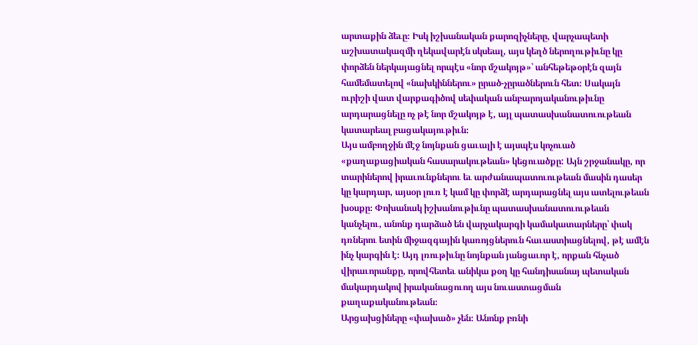արտաքին ձեւը։ Իսկ իշխանական քարոզիչները, վարչապետի աշխատակազմի ղեկավարէն սկսեալ, այս կեղծ ներողութիւնը կը փորձեն ներկայացնել որպէս «նոր մշակոյթ»՝ անհեթեթօրէն զայն համեմատելով «նախկիններու» ըրած-չըրածներուն հետ։ Սակայն ուրիշի վատ վարքագիծով սեփական անբարոյականութիւնը արդարացնելը ոչ թէ նոր մշակոյթ է, այլ պատասխանատուութեան կատարեալ բացակայութիւն։
Այս ամբողջին մէջ նոյնքան ցաւալի է այսպէս կոչուած «քաղաքացիական հասարակութեան» կեցուածքը: Այն շրջանակը, որ տարիներով իրաւունքներու եւ արժանապատուութեան մասին դասեր կը կարդար, այսօր լուռ է կամ կը փորձէ արդարացնել այս ատելութեան խօսքը։ Փոխանակ իշխանութիւնը պատասխանատուութեան կանչելու, անոնք դարձած են վարչակարգի կամակատարները՝ փակ դռներու ետին միջազգային կառոյցներուն հաւաստիացնելով, թէ ամէն ինչ կարգին է։ Այդ լռութիւնը նոյնքան յանցաւոր է, որքան հնչած վիրաւորանքը, որովհետեւ անիկա քօղ կը հանդիսանայ պետական մակարդակով իրականացուող այս նուաստացման քաղաքականութեան։
Արցախցիները «փախած» չեն։ Անոնք բռնի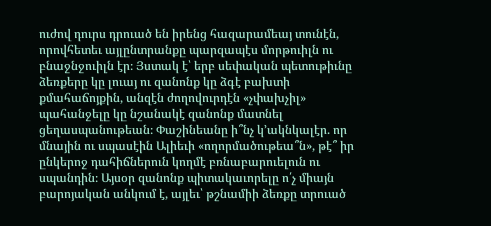ուժով դուրս դրուած են իրենց հազարամեայ տունէն, որովհետեւ այլընտրանքը պարզապէս մորթուիլն ու բնաջնջուիլն էր։ Յստակ է՝ երբ սեփական պետութիւնը ձեռքերը կը լուայ ու զանոնք կը ձգէ բախտի քմահաճոյքին, անզէն ժողովուրդէն «չփախչիլ» պահանջելը կը նշանակէ զանոնք մատնել ցեղասպանութեան։ Փաշինեանը ի՞նչ կ’ակնկալէր. որ մնային ու սպասէին Ալիեւի «ողորմածութեա՞ն», թէ՞ իր ընկերոջ դահիճներուն կողմէ բռնաբարուելուն ու սպանդին։ Այսօր զանոնք պիտակաւորելը ո՛չ միայն բարոյական անկում է, այլեւ՝ թշնամիի ձեռքը տրուած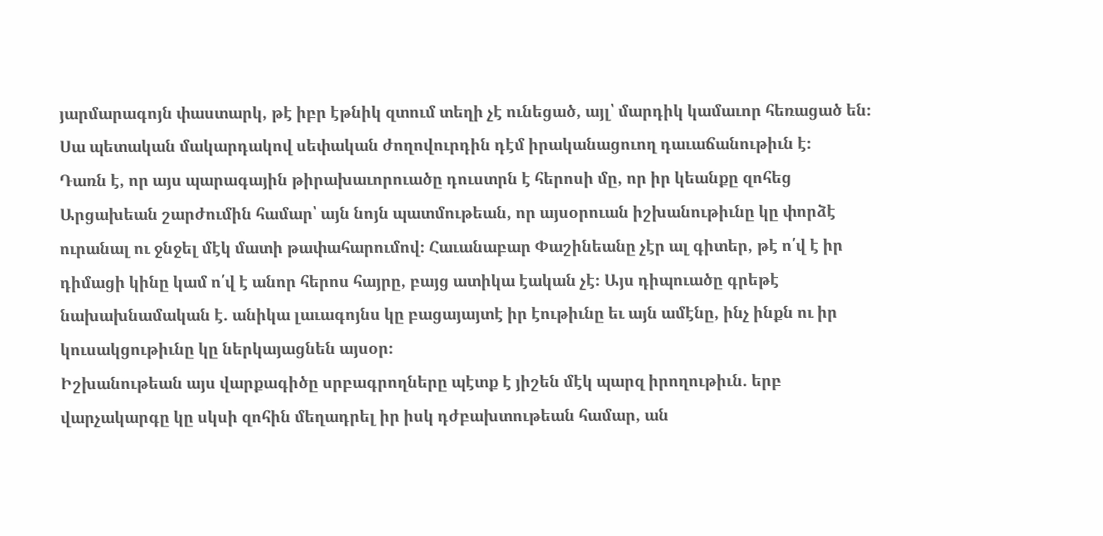յարմարագոյն փաստարկ, թէ իբր էթնիկ զտում տեղի չէ ունեցած, այլ՝ մարդիկ կամաւոր հեռացած են։ Սա պետական մակարդակով սեփական ժողովուրդին դէմ իրականացուող դաւաճանութիւն է։
Դառն է, որ այս պարագային թիրախաւորուածը դուստրն է հերոսի մը, որ իր կեանքը զոհեց Արցախեան շարժումին համար՝ այն նոյն պատմութեան, որ այսօրուան իշխանութիւնը կը փորձէ ուրանալ ու ջնջել մէկ մատի թափահարումով։ Հաւանաբար Փաշինեանը չէր ալ գիտեր, թէ ո՛վ է իր դիմացի կինը կամ ո՛վ է անոր հերոս հայրը, բայց ատիկա էական չէ։ Այս դիպուածը գրեթէ նախախնամական է. անիկա լաւագոյնս կը բացայայտէ իր էութիւնը եւ այն ամէնը, ինչ ինքն ու իր կուսակցութիւնը կը ներկայացնեն այսօր։
Իշխանութեան այս վարքագիծը սրբագրողները պէտք է յիշեն մէկ պարզ իրողութիւն. երբ վարչակարգը կը սկսի զոհին մեղադրել իր իսկ դժբախտութեան համար, ան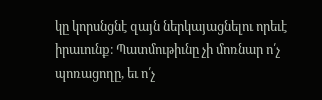կը կորսնցնէ զայն ներկայացնելու որեւէ իրաւունք։ Պատմութիւնը չի մոռնար ո՛չ պոռացողը, եւ ո՛չ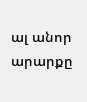ալ անոր արարքը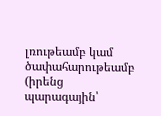լռութեամբ կամ ծափահարութեամբ (իրենց պարագային՝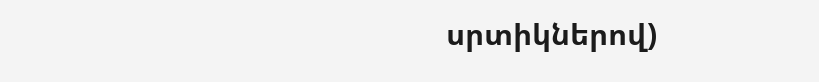սրտիկներով)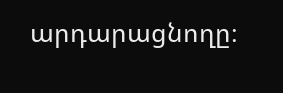արդարացնողը։